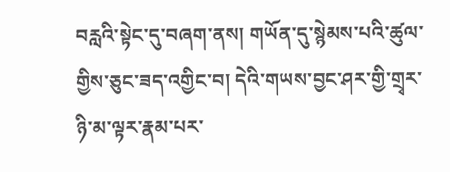བརླའི་སྟེང་དུ་བཞག་ནས། གཡོན་དུ་སྙེམས་པའི་ཚུལ་གྱིས་ཅུང་ཟད་འགྱིང་བ། དེའི་གཡས་བྱང་ཤར་གྱི་གྲྭར་ཉི་མ་ལྟར་རྣམ་པར་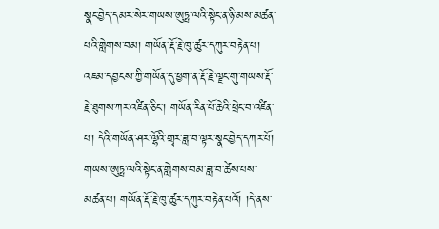སྣང་བྱེད་དམར་སེར་གཡས་ཨུཏྤ་ལའི་སྟེང་ན་ཉི་མས་མཚན་པའི་གླེགས་བམ། གཡོན་རྡོ་རྗེ་ཁུ་ཚུར་དཀུར་བརྟེན་པ། འཇམ་དབྱངས་ཀྱི་གཡོན་དུ་ཕྱག་ན་རྡོ་རྗེ་ལྗང་གུ་གཡས་རྡོ་རྗེ་ཐུགས་ཀར་འཛིན་ཅིང་། གཡོན་རིན་པོ་ཆེའི་ཕྲེང་བ་འཛིན་པ། དེའི་གཡོན་ཤར་ལྷོའི་གྲྭར་ཟླ་བ་ལྟར་སྣང་བྱེད་དཀར་པོ། གཡས་ཨུཏྤ་ལའི་སྟེང་ན་གླེགས་བམ་ཟླ་བ་ཚེས་པས་མཚན་པ། གཡོན་རྡོ་རྗེ་ཁུ་ཚུར་དཀུར་བརྟེན་པའོ། །དེ་ནས་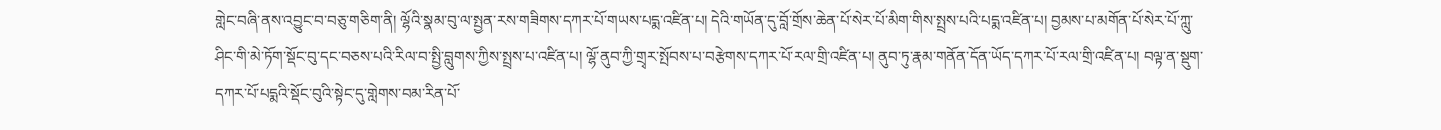གླེང་བཞི་ནས་འབྱུང་བ་བཅུ་གཅིག་ནི། ལྷོའི་སྣམ་བུ་ལ་སྤྱན་རས་གཟིགས་དཀར་པོ་གཡས་པདྨ་འཛིན་པ། དེའི་གཡོན་དུ་བློ་གྲོས་ཆེན་པོ་སེར་པོ་མིག་གིས་སྤྲས་པའི་པདྨ་འཛིན་པ། བྱམས་པ་མགོན་པོ་སེར་པོ་ཀླུ་ཤིང་གི་མེ་ཏོག་སྡོང་བུ་དང་བཅས་པའི་རིལ་བ་སྤྱི་བླུགས་ཀྱིས་སྤྲས་པ་འཛིན་པ། ལྷོ་ནུབ་ཀྱི་གྲྭར་སྤོབས་པ་བརྩེགས་དཀར་པོ་རལ་གྲི་འཛིན་པ། ནུབ་ཏུ་རྣམ་གནོན་དོན་ཡོད་དཀར་པོ་རལ་གྲི་འཛིན་པ། བལྟ་ན་སྡུག་དཀར་པོ་པདྨའི་སྡོང་བུའི་སྟེང་དུ་གླེགས་བམ་རིན་པོ་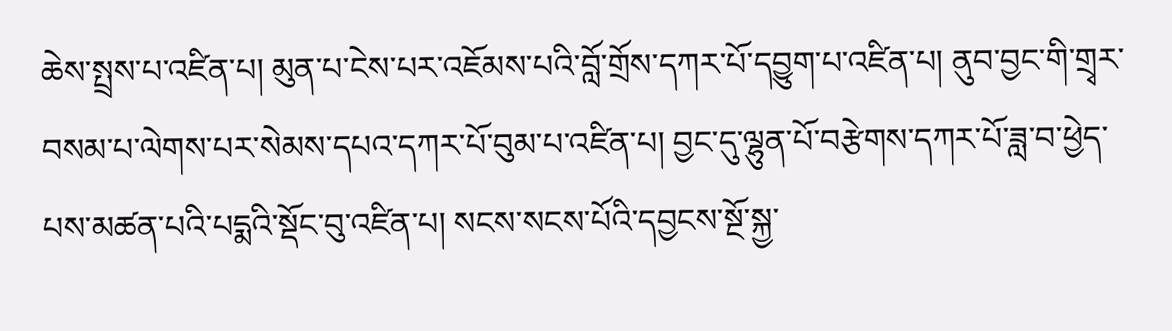ཆེས་སྤྲས་པ་འཛིན་པ། མུན་པ་ངེས་པར་འཇོམས་པའི་བློ་གྲོས་དཀར་པོ་དབྱུག་པ་འཛིན་པ། ནུབ་བྱང་གི་གྲྭར་བསམ་པ་ལེགས་པར་སེམས་དཔའ་དཀར་པོ་བུམ་པ་འཛིན་པ། བྱང་དུ་ལྷུན་པོ་བརྩེགས་དཀར་པོ་ཟླ་བ་ཕྱེད་པས་མཚན་པའི་པདྨའི་སྡོང་བུ་འཛིན་པ། སངས་སངས་པོའི་དབྱངས་སྔོ་སྐྱ་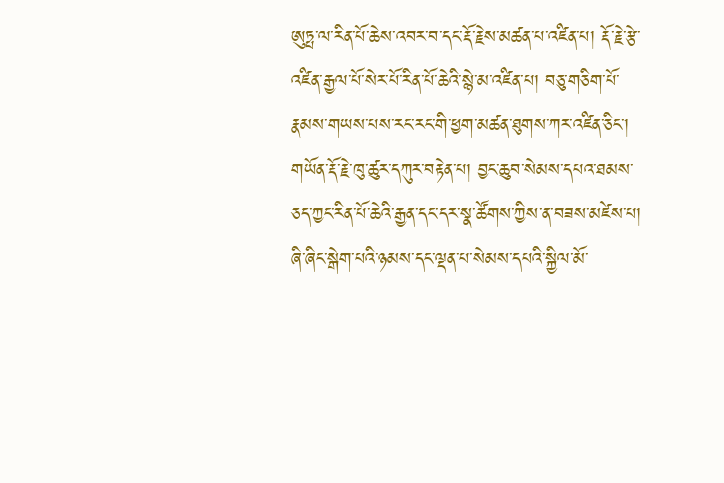ཨུཏྤ་ལ་རིན་པོ་ཆེས་འབར་བ་དང་རྡོ་རྗེས་མཚན་པ་འཛིན་པ། རྡོ་རྗེ་རྩེ་འཛིན་རྒྱལ་པོ་སེར་པོ་རིན་པོ་ཆེའི་སྙེ་མ་འཛིན་པ། བཅུ་གཅིག་པོ་རྣམས་གཡས་པས་རང་རང་གི་ཕྱག་མཚན་ཐུགས་ཀར་འཛིན་ཅིང་། གཡོན་རྡོ་རྗེ་ཁུ་ཚུར་དཀུར་བརྟེན་པ། བྱང་ཆུབ་སེམས་དཔའ་ཐམས་ཅད་ཀྱང་རིན་པོ་ཆེའི་རྒྱན་དང་དར་སྣ་ཚོགས་ཀྱིས་ན་བཟས་མཛེས་པ། ཞི་ཞིང་སྒེག་པའི་ཉམས་དང་ལྡན་པ་སེམས་དཔའི་སྐྱིལ་མོ་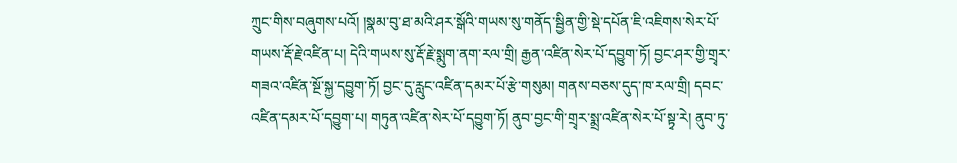ཀྲུང་གིས་བཞུགས་པའོ། །སྣམ་བུ་ཐ་མའི་ཤར་སྒོའི་གཡས་སུ་གནོད་སྦྱིན་གྱི་སྡེ་དཔོན་ཇི་འཇིགས་སེར་པོ་གཡས་རྡོ་རྗེ་འཛིན་པ། དེའི་གཡས་སུ་རྡོ་རྗེ་སྨུག་ནག་རལ་གྲི། རྒྱན་འཛིན་སེར་པོ་དབྱུག་ཏོ། བྱང་ཤར་གྱི་གྲྭར་གཟའ་འཛིན་སྔོ་སྐྱ་དབྱུག་ཏོ། བྱང་དུ་རླུང་འཛིན་དམར་པོ་རྩེ་གསུམ། གནས་བཅས་དུད་ཁ་རལ་གྲི། དབང་འཛིན་དམར་པོ་དབྱུག་པ། གཏུན་འཛིན་སེར་པོ་དབྱུག་ཏོ། ནུབ་བྱང་གི་གྲྭར་སྨྲ་འཛིན་སེར་པོ་སྟྭ་རེ། ནུབ་ཏུ་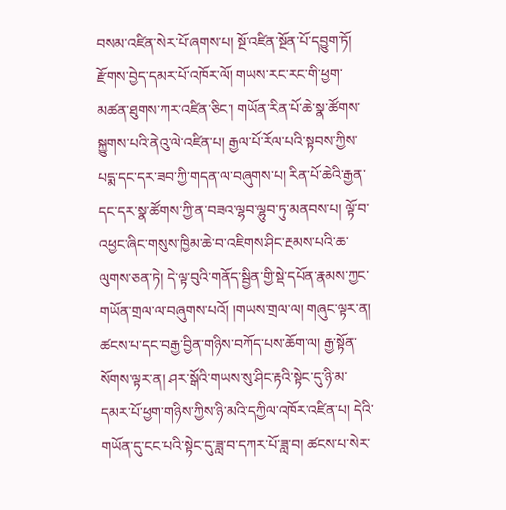བསམ་འཛིན་སེར་པོ་ཞགས་པ། སྔོ་འཛིན་སྔོན་པོ་དབྱུག་ཏོ། རྫོགས་བྱེད་དམར་པོ་འཁོར་ལོ། གཡས་རང་རང་གི་ཕྱག་མཚན་ཐུགས་ཀར་འཛིན་ཅིང་། གཡོན་རིན་པོ་ཆེ་སྣ་ཚོགས་སྐྱུགས་པའི་ནེའུ་ལེ་འཛིན་པ། རྒྱལ་པོ་རོལ་པའི་སྟབས་ཀྱིས་པདྨ་དང་དར་ཟབ་ཀྱི་གདན་ལ་བཞུགས་པ། རིན་པོ་ཆེའི་རྒྱན་དང་དར་སྣ་ཚོགས་ཀྱི་ན་བཟའ་ལྷབ་ལྷུབ་ཏུ་མནབས་པ། ལྟོ་བ་འཕྱང་ཞིང་གསུས་ཁྱིམ་ཆེ་བ་འཇིགས་ཤིང་རྔམས་པའི་ཆ་ལུགས་ཅན་ཏེ། དེ་ལྟ་བུའི་གནོད་སྦྱིན་གྱི་སྡེ་དཔོན་རྣམས་ཀྱང་གཡོན་གྲལ་ལ་བཞུགས་པའོ། །གཡས་གྲལ་ལ། གཞུང་ལྟར་ན། ཚངས་པ་དང་བརྒྱ་བྱིན་གཉིས་བཀོད་པས་ཆོག་ལ། རྒྱ་སྟོན་སོགས་ལྟར་ན། ཤར་སྒོའི་གཡས་སུ་ཤིང་རྟའི་སྟེང་དུ་ཉི་མ་དམར་པོ་ཕྱག་གཉིས་ཀྱིས་ཉི་མའི་དཀྱིལ་འཁོར་འཛིན་པ། དེའི་གཡོན་དུ་ངང་པའི་སྟེང་དུ་ཟླ་བ་དཀར་པོ་ཟླ་བ། ཚངས་པ་སེར་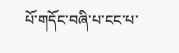པོ་གདོང་བཞི་པ་ངང་པ་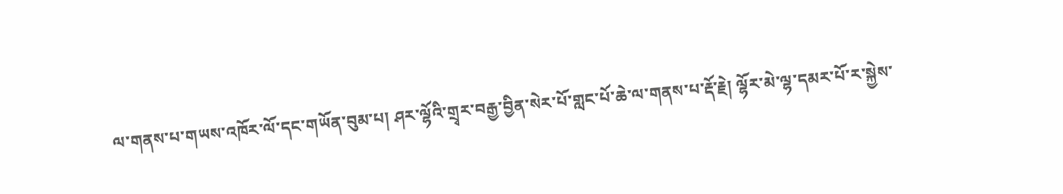ལ་གནས་པ་གཡས་འཁོར་ལོ་དང་གཡོན་བུམ་པ། ཤར་ལྷོའི་གྲྭར་བརྒྱ་བྱིན་སེར་པོ་གླང་པོ་ཆེ་ལ་གནས་པ་རྡོ་རྗེ། ལྷོར་མེ་ལྷ་དམར་པོ་ར་སྐྱེས་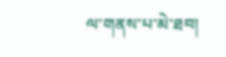ལ་གནས་པ་མེ་ཐབ།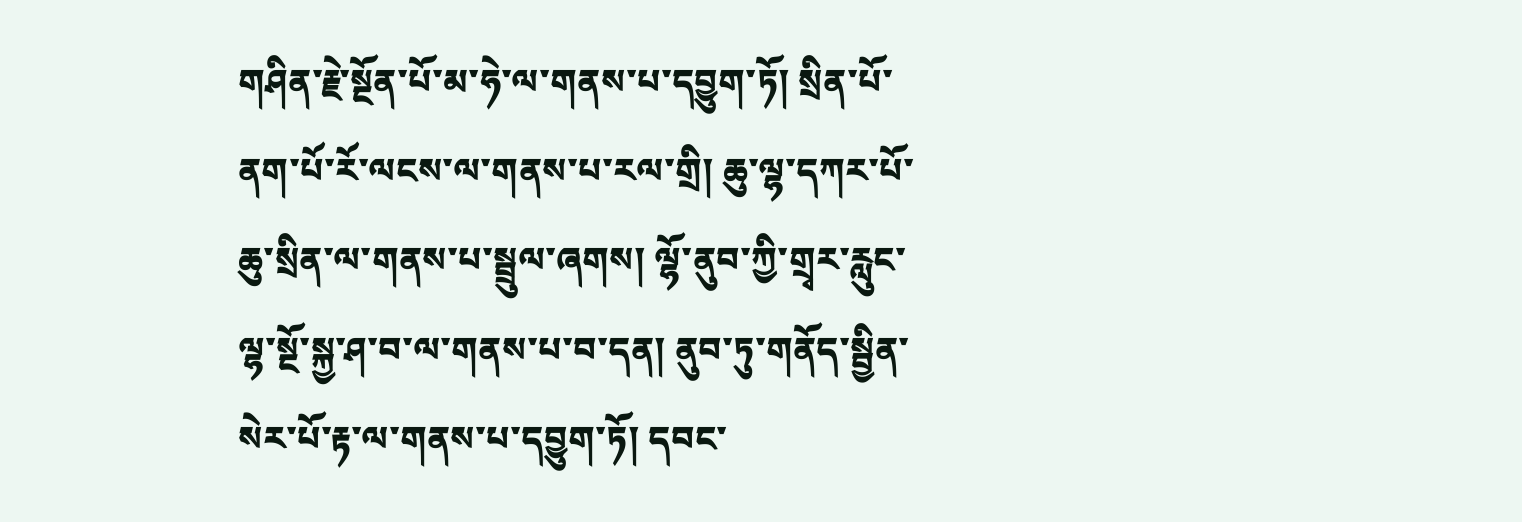གཤིན་རྗེ་སྔོན་པོ་མ་ཧེ་ལ་གནས་པ་དབྱུག་ཏོ། སྲིན་པོ་ནག་པོ་རོ་ལངས་ལ་གནས་པ་རལ་གྲི། ཆུ་ལྷ་དཀར་པོ་ཆུ་སྲིན་ལ་གནས་པ་སྦྲུལ་ཞགས། ལྷོ་ནུབ་ཀྱི་གྲྭར་རླུང་ལྷ་སྔོ་སྐྱ་ཤ་བ་ལ་གནས་པ་བ་དན། ནུབ་ཏུ་གནོད་སྦྱིན་སེར་པོ་རྟ་ལ་གནས་པ་དབྱུག་ཏོ། དབང་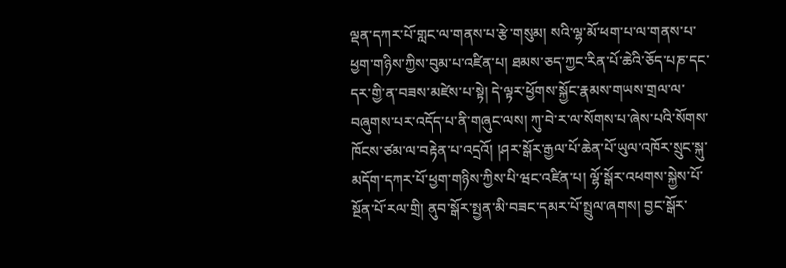ལྡན་དཀར་པོ་གླང་ལ་གནས་པ་རྩེ་གསུམ། སའི་ལྷ་མོ་ཕག་པ་ལ་གནས་པ་ཕྱག་གཉིས་ཀྱིས་བུམ་པ་འཛིན་པ། ཐམས་ཅད་ཀྱང་རིན་པོ་ཆེའི་ཅོད་པཎ་དང་དར་གྱི་ན་བཟས་མཛེས་པ་སྟེ། དེ་ལྟར་ཕྱོགས་སྐྱོང་རྣམས་གཡས་གྲལ་ལ་བཞུགས་པར་འདོད་པ་ནི་གཞུང་ལས། ཀུ་བེ་ར་ལ་སོགས་པ་ཞེས་པའི་སོགས་ཁོངས་ཙམ་ལ་བརྟེན་པ་འདྲའོ། །ཤར་སྒོར་རྒྱལ་པོ་ཆེན་པོ་ཡུལ་འཁོར་སྲུང་སྐུ་མདོག་དཀར་པོ་ཕྱག་གཉིས་ཀྱིས་པི་ཝང་འཛིན་པ། ལྷོ་སྒོར་འཕགས་སྐྱེས་པོ་སྔོན་པོ་རལ་གྲི། ནུབ་སྒོར་སྤྱན་མི་བཟང་དམར་པོ་སྤྲུལ་ཞགས། བྱང་སྒོར་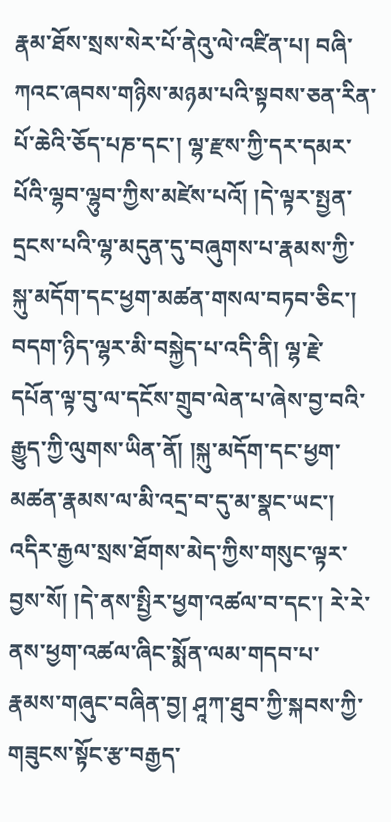རྣམ་ཐོས་སྲས་སེར་པོ་ནེའུ་ལེ་འཛིན་པ། བཞི་ཀའང་ཞབས་གཉིས་མཉམ་པའི་སྟབས་ཅན་རིན་པོ་ཆེའི་ཅོད་པཎ་དང་། ལྷ་རྫས་ཀྱི་དར་དམར་པོའི་ལྷབ་ལྷུབ་ཀྱིས་མཛེས་པའོ། །དེ་ལྟར་སྤྱན་དྲངས་པའི་ལྷ་མདུན་དུ་བཞུགས་པ་རྣམས་ཀྱི་སྐུ་མདོག་དང་ཕྱག་མཚན་གསལ་བཏབ་ཅིང་། བདག་ཉིད་ལྷར་མི་བསྐྱེད་པ་འདི་ནི། ལྷ་རྗེ་དཔོན་ལྟ་བུ་ལ་དངོས་གྲུབ་ལེན་པ་ཞེས་བྱ་བའི་རྒྱུད་ཀྱི་ལུགས་ཡིན་ནོ། །སྐུ་མདོག་དང་ཕྱག་མཚན་རྣམས་ལ་མི་འདྲ་བ་དུ་མ་སྣང་ཡང་། འདིར་རྒྱལ་སྲས་ཐོགས་མེད་ཀྱིས་གསུང་ལྟར་བྱས་སོ། །དེ་ནས་སྤྱིར་ཕྱག་འཚལ་བ་དང་། རེ་རེ་ནས་ཕྱག་འཚལ་ཞིང་སྨོན་ལམ་གདབ་པ་རྣམས་གཞུང་བཞིན་བྱ། ཤཱཀ་ཐུབ་ཀྱི་སྐབས་ཀྱི་གཟུངས་སྟོང་རྩ་བརྒྱད་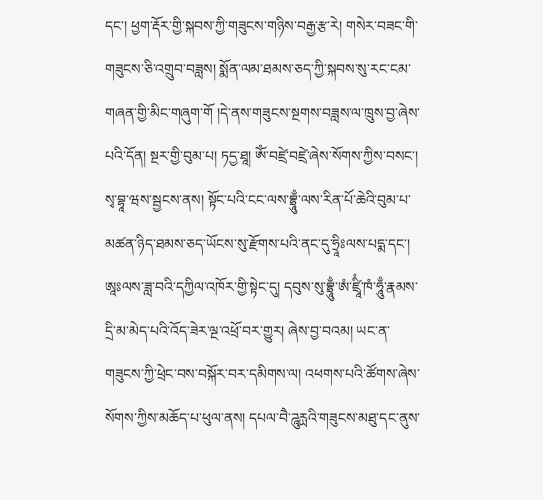དང་། ཕྱག་རྡོར་གྱི་སྐབས་ཀྱི་གཟུངས་གཉིས་བརྒྱ་རྩ་རེ། གསེར་བཟང་གི་གཟུངས་ཅི་འགྲུབ་བཟླས། སྨོན་ལམ་ཐམས་ཅད་ཀྱི་སྐབས་སུ་རང་ངམ་གཞན་གྱི་མིང་གཞུག་གོ །དེ་ནས་གཟུངས་སྔགས་བཟླས་ལ་ཁྲུས་བྱ་ཞེས་པའི་དོན། སྔར་གྱི་བུམ་པ། ཏདྱ་ཐཱ། ཨོཾ་བཛྲེ་བཛྲེ་ཞེས་སོགས་ཀྱིས་བསང་། སྭ་བྷཱ་ཝས་སྦྱངས་ནས། སྟོང་པའི་ངང་ལས་བྷྲཱུྃ་ལས་རིན་པོ་ཆེའི་བུམ་པ་མཚན་ཉིད་ཐམས་ཅད་ཡོངས་སུ་རྫོགས་པའི་ནང་དུ་ཧྲཱིཿལས་པདྨ་དང་། ཨཱཿལས་ཟླ་བའི་དཀྱིལ་འཁོར་གྱི་སྟེང་དུ། དབུས་སུ་བྷྲཱུྃ་ཨཾ་ཛྲཱིཾ་ཁཾ་ཧཱུྃ་རྣམས་དྲི་མ་མེད་པའི་འོད་ཟེར་ལྔ་འཕྲོ་བར་གྱུར། ཞེས་བྱ་བའམ། ཡང་ན་གཟུངས་ཀྱི་ཕྲེང་བས་བསྐོར་བར་དམིགས་ལ། འཕགས་པའི་ཚོགས་ཞེས་སོགས་ཀྱིས་མཆོད་པ་ཕུལ་ནས། དཔལ་བཻ་ཌཱུརྻའི་གཟུངས་མཐུ་དང་ནུས་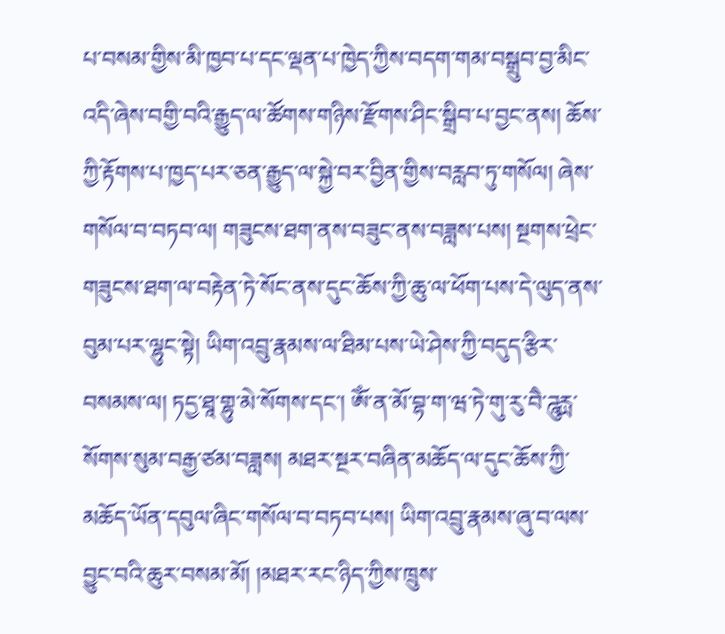པ་བསམ་གྱིས་མི་ཁྱབ་པ་དང་ལྡན་པ་ཁྱེད་ཀྱིས་བདག་གམ་བསྒྲུབ་བྱ་མིང་འདི་ཞེས་བགྱི་བའི་རྒྱུད་ལ་ཚོགས་གཉིས་རྫོགས་ཤིང་སྒྲིབ་པ་བྱང་ནས། ཆོས་ཀྱི་རྟོགས་པ་ཁྱད་པར་ཅན་རྒྱུད་ལ་སྐྱེ་བར་བྱིན་གྱིས་བརླབ་ཏུ་གསོལ། ཞེས་གསོལ་བ་བཏབ་ལ། གཟུངས་ཐག་ནས་བཟུང་ནས་བཟླས་པས། སྔགས་ཕྲེང་གཟུངས་ཐག་ལ་བརྟེན་ཏེ་སོང་ནས་དུང་ཆོས་ཀྱི་ཆུ་ལ་ཕོག་པས་དེ་ལུད་ནས་བུམ་པར་ལྷུང་སྟེ། ཡིག་འབྲུ་རྣམས་ལ་ཐིམ་པས་ཡེ་ཤེས་ཀྱི་བདུད་རྩིར་བསམས་ལ། ཏདྱ་ཐཱ་གྷུ་མེ་སོགས་དང་། ཨོཾ་ན་མོ་བྷ་ག་ཝ་ཏེ་གུ་རུ་བཻ་ཌཱུརྻ་སོགས་སུམ་བརྒྱ་ཙམ་བཟླས། མཐར་སྔར་བཞིན་མཆོད་ལ་དུང་ཆོས་ཀྱི་མཆོད་ཡོན་དབུལ་ཞིང་གསོལ་བ་བཏབ་པས། ཡིག་འབྲུ་རྣམས་ཞུ་བ་ལས་བྱུང་བའི་ཆུར་བསམ་མོ། །མཐར་རང་ཉིད་ཀྱིས་ཁྲུས་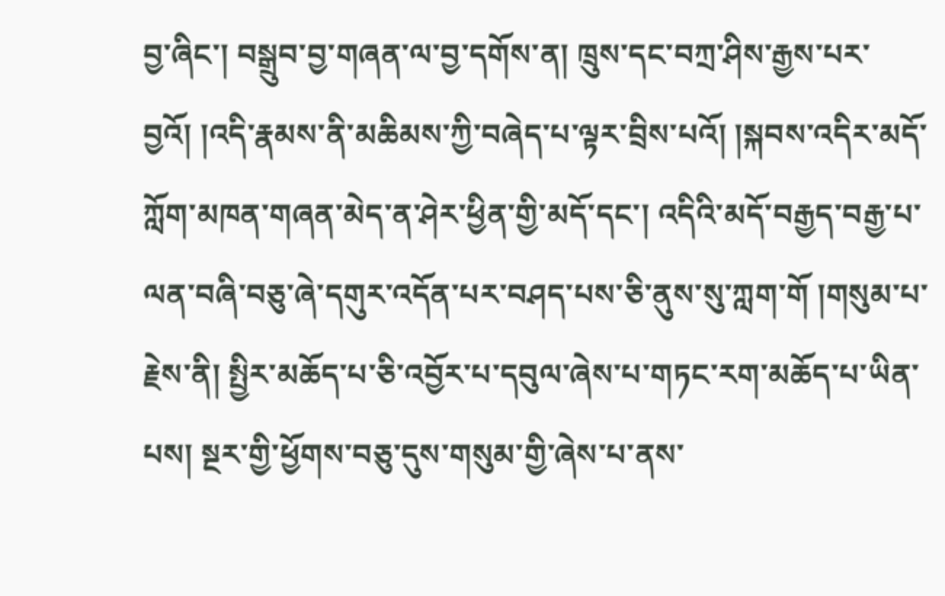བྱ་ཞིང་། བསྒྲུབ་བྱ་གཞན་ལ་བྱ་དགོས་ན། ཁྲུས་དང་བཀྲ་ཤིས་རྒྱས་པར་བྱའོ། །འདི་རྣམས་ནི་མཆིམས་ཀྱི་བཞེད་པ་ལྟར་བྲིས་པའོ། །སྐབས་འདིར་མདོ་ཀློག་མཁན་གཞན་མེད་ན་ཤེར་ཕྱིན་གྱི་མདོ་དང་། འདིའི་མདོ་བརྒྱད་བརྒྱ་པ་ལན་བཞི་བཅུ་ཞེ་དགུར་འདོན་པར་བཤད་པས་ཅི་ནུས་སུ་ཀླག་གོ །གསུམ་པ་རྗེས་ནི། སྤྱིར་མཆོད་པ་ཅི་འབྱོར་པ་དབུལ་ཞེས་པ་གཏང་རག་མཆོད་པ་ཡིན་པས། སྔར་གྱི་ཕྱོགས་བཅུ་དུས་གསུམ་གྱི་ཞེས་པ་ནས་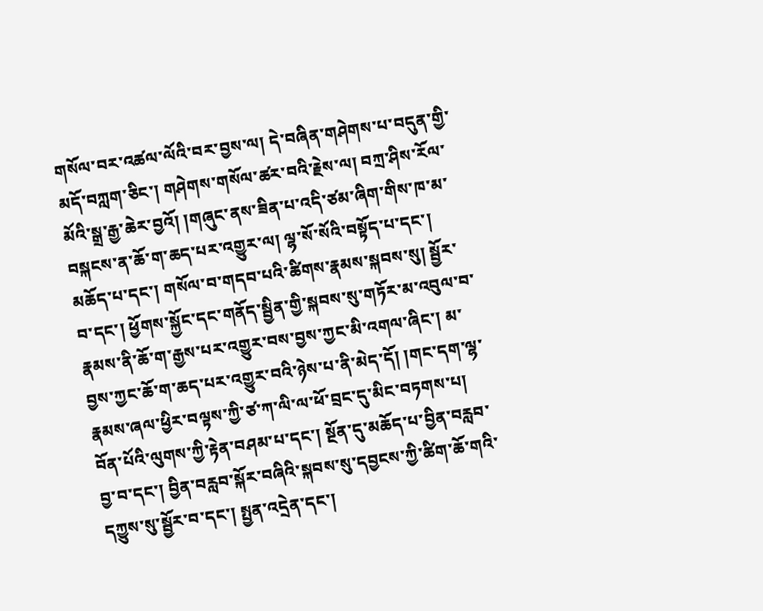གསོལ་བར་འཚལ་ལོའི་བར་བྱས་ལ། དེ་བཞིན་གཤེགས་པ་བདུན་གྱི་མདོ་བཀླག་ཅིང་། གཤེགས་གསོལ་ཚར་བའི་རྗེས་ལ། བཀྲ་ཤིས་རོལ་མོའི་སྒྲ་རྒྱ་ཆེར་བྱའོ། །གཞུང་ནས་ཟིན་པ་འདི་ཙམ་ཞིག་གིས་ཁ་མ་བསྐངས་ན་ཆོ་ག་ཆད་པར་འགྱུར་ལ། ལྷ་སོ་སོའི་བསྟོད་པ་དང་། མཆོད་པ་དང་། གསོལ་བ་གདབ་པའི་ཚིགས་རྣམས་སྐབས་སུ། སྦྱོར་བ་དང་། ཕྱོགས་སྐྱོང་དང་གནོད་སྦྱིན་གྱི་སྐབས་སུ་གཏོར་མ་འབུལ་བ་རྣམས་ནི་ཆོ་ག་རྒྱས་པར་འགྱུར་བས་བྱས་ཀྱང་མི་འགལ་ཞིང་། མ་བྱས་ཀྱང་ཆོ་ག་ཆད་པར་འགྱུར་བའི་ཉེས་པ་ནི་མེད་དོ། །གང་དག་ལྷ་རྣམས་ཞལ་ཕྱིར་བལྟས་ཀྱི་ཙ་ཀ་ལི་ལ་ཕོ་བྲང་དུ་མིང་བཏགས་པ། བོན་པོའི་ལུགས་ཀྱི་རྟེན་བཤམ་པ་དང་། སྔོན་དུ་མཆོད་པ་བྱིན་བརླབ་བྱ་བ་དང་། བྱིན་བརླབ་སྐོར་བཞིའི་སྐབས་སུ་དབྱངས་ཀྱི་ཚིག་ཆོ་གའི་དཀྱུས་སུ་སྦྱོར་བ་དང་། སྤྱན་འདྲེན་དང་།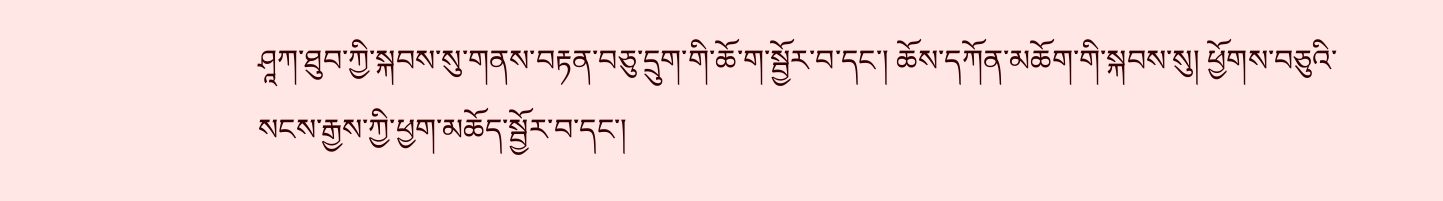ཤཱཀ་ཐུབ་ཀྱི་སྐབས་སུ་གནས་བརྟན་བཅུ་དྲུག་གི་ཆོ་ག་སྦྱོར་བ་དང་། ཆོས་དཀོན་མཆོག་གི་སྐབས་སུ། ཕྱོགས་བཅུའི་སངས་རྒྱས་ཀྱི་ཕྱག་མཆོད་སྦྱོར་བ་དང་།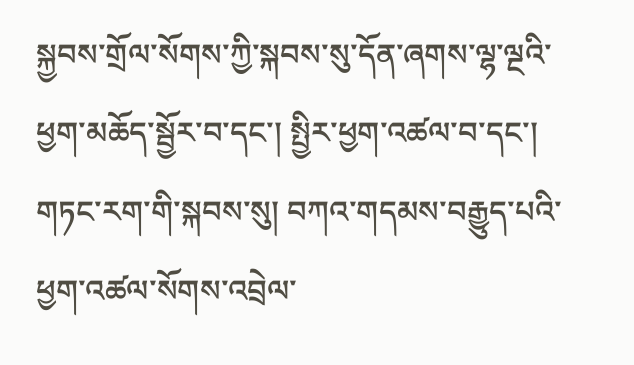སྐྱབས་གྲོལ་སོགས་ཀྱི་སྐབས་སུ་དོན་ཞགས་ལྷ་ལྔའི་ཕྱག་མཆོད་སྦྱོར་བ་དང་། སྤྱིར་ཕྱག་འཚལ་བ་དང་། གཏང་རག་གི་སྐབས་སུ། བཀའ་གདམས་བརྒྱུད་པའི་ཕྱག་འཚལ་སོགས་འབྲེལ་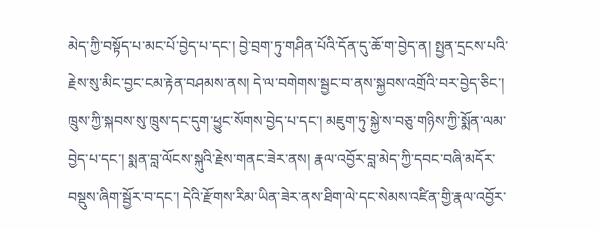མེད་ཀྱི་བསྟོད་པ་མང་པོ་བྱེད་པ་དང་། བྱེ་བྲག་ཏུ་གཤིན་པོའི་དོན་དུ་ཆོ་ག་བྱེད་ན། སྤྱན་དྲངས་པའི་རྗེས་སུ་མིང་བྱང་ངམ་རྟེན་བཤམས་ནས། དེ་ལ་བགེགས་སྦྱང་བ་ནས་སྐྱབས་འགྲོའི་བར་བྱེད་ཅིང་། ཁྲུས་ཀྱི་སྐབས་སུ་ཁྲུས་དང་དུག་ཕྱུང་སོགས་བྱེད་པ་དང་། མཇུག་ཏུ་སྐྱེ་ས་བཅུ་གཉིས་ཀྱི་སྨོན་ལམ་བྱེད་པ་དང་། སྨན་བླ་ལོངས་སྐུའི་རྗེས་གནང་ཟེར་ནས། རྣལ་འབྱོར་བླ་མེད་ཀྱི་དབང་བཞི་མདོར་བསྡུས་ཞིག་སྦྱོར་བ་དང་། དེའི་རྫོགས་རིམ་ཡིན་ཟེར་ནས་ཐིག་ལེ་དང་སེམས་འཛིན་གྱི་རྣལ་འབྱོར་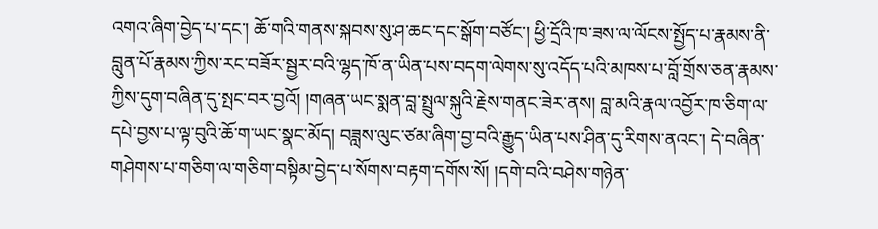འགའ་ཞིག་བྱེད་པ་དང་། ཆོ་གའི་གནས་སྐབས་སུ་ཤ་ཆང་དང་སྒོག་བཙོང་། ཕྱི་དྲོའི་ཁ་ཟས་ལ་ལོངས་སྤྱོད་པ་རྣམས་ནི་བླུན་པོ་རྣམས་ཀྱིས་རང་བཟོར་སྦྱར་བའི་ལྷད་ཁོ་ན་ཡིན་པས་བདག་ལེགས་སུ་འདོད་པའི་མཁས་པ་བློ་གྲོས་ཅན་རྣམས་ཀྱིས་དུག་བཞིན་དུ་སྤང་བར་བྱའོ། །གཞན་ཡང་སྨན་བླ་སྤྲུལ་སྐུའི་རྗེས་གནང་ཟེར་ནས། བླ་མའི་རྣལ་འབྱོར་ཁ་ཅིག་ལ་དཔེ་བྱས་པ་ལྟ་བུའི་ཆོ་ག་ཡང་སྣང་མོད། བཟླས་ལུང་ཙམ་ཞིག་བྱ་བའི་རྒྱུད་ཡིན་པས་ཤིན་དུ་རིགས་ནའང་། དེ་བཞིན་གཤེགས་པ་གཅིག་ལ་གཅིག་བསྟིམ་བྱེད་པ་སོགས་བརྟག་དགོས་སོ། །དགེ་བའི་བཤེས་གཉེན་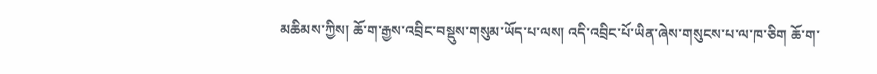མཆིམས་ཀྱིས། ཆོ་ག་རྒྱས་འབྲིང་བསྡུས་གསུམ་ཡོད་པ་ལས། འདི་འབྲིང་པོ་ཡིན་ཞེས་གསུངས་པ་ལ་ཁ་ཅིག ཆོ་ག་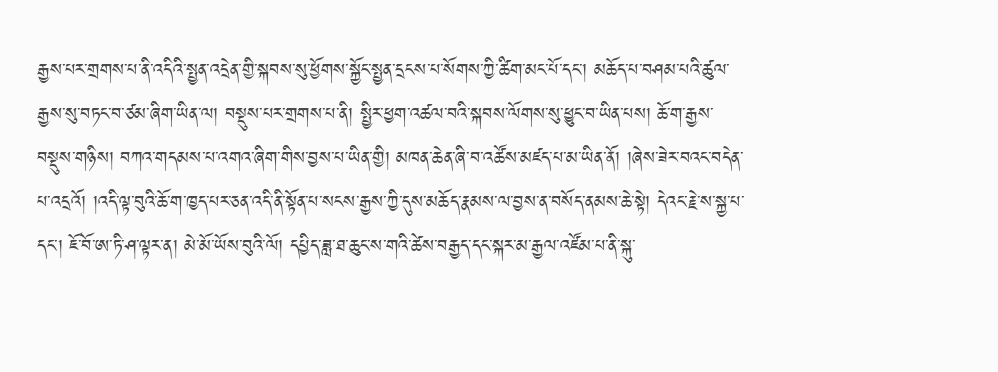རྒྱས་པར་གྲགས་པ་ནི་འདིའི་སྤྱན་འདྲེན་གྱི་སྐབས་སུ་ཕྱོགས་སྐྱོང་སྤྱན་དྲངས་པ་སོགས་ཀྱི་ཚིག་མང་པོ་དང་། མཆོད་པ་བཤམ་པའི་ཚུལ་རྒྱས་སུ་བཏང་བ་ཙམ་ཞིག་ཡིན་ལ། བསྡུས་པར་གྲགས་པ་ནི། སྤྱིར་ཕྱག་འཚལ་བའི་སྐབས་ལོགས་སུ་ཕྱུང་བ་ཡིན་པས། ཆོ་ག་རྒྱས་བསྡུས་གཉིས། བཀའ་གདམས་པ་འགའ་ཞིག་གིས་བྱས་པ་ཡིན་གྱི། མཁན་ཆེན་ཞི་བ་འཚོས་མཛད་པ་མ་ཡིན་ནོ། །ཞེས་ཟེར་བའང་བདེན་པ་འདྲའོ། །འདི་ལྟ་བུའི་ཆོ་ག་ཁྱད་པར་ཅན་འདི་ནི་སྟོན་པ་སངས་རྒྱས་ཀྱི་དུས་མཆོད་རྣམས་ལ་བྱས་ན་བསོད་ནམས་ཆེ་སྟེ། དེའང་རྗེ་ས་སྐྱ་པ་དང་། ཇོ་བོ་ཨ་ཏི་ཤ་ལྟར་ན། མེ་མོ་ཡོས་བུའི་ལོ། དཔྱིད་ཟླ་ཐ་ཆུང་ས་གའི་ཚེས་བརྒྱད་དང་སྐར་མ་རྒྱལ་འཛོམ་པ་ནི་སྐུ་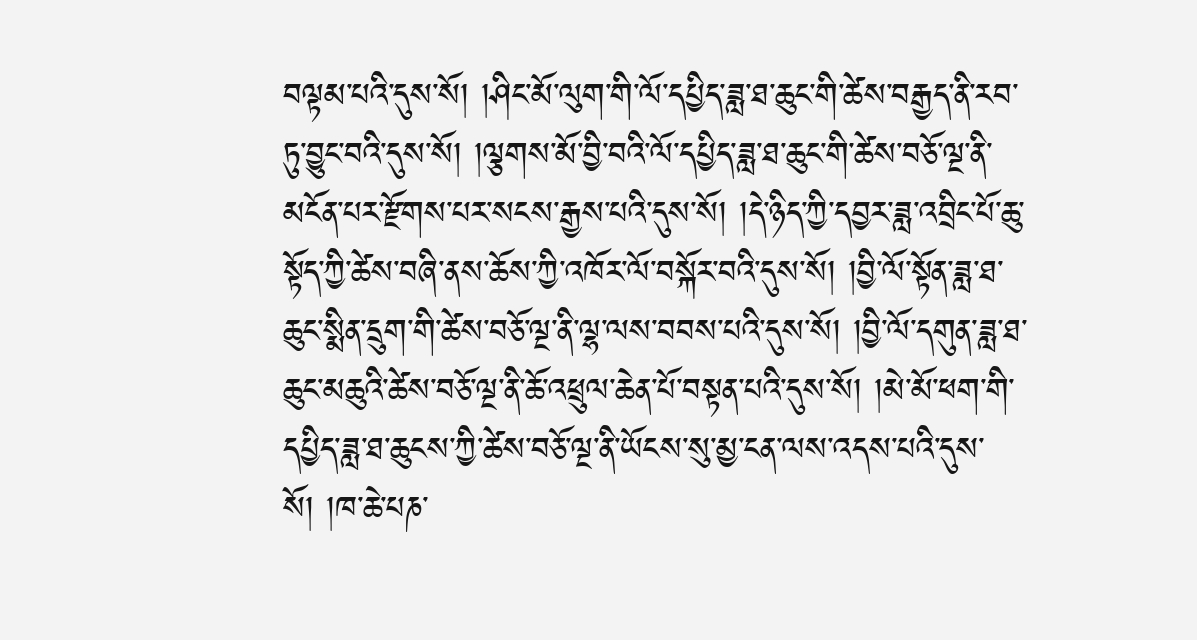བལྟམ་པའི་དུས་སོ། །ཤིང་མོ་ལུག་གི་ལོ་དཔྱིད་ཟླ་ཐ་ཆུང་གི་ཚེས་བརྒྱད་ནི་རབ་ཏུ་བྱུང་བའི་དུས་སོ། །ལྕགས་མོ་བྱི་བའི་ལོ་དཔྱིད་ཟླ་ཐ་ཆུང་གི་ཚེས་བཅོ་ལྔ་ནི་མངོན་པར་རྫོགས་པར་སངས་རྒྱས་པའི་དུས་སོ། །དེ་ཉིད་ཀྱི་དབྱར་ཟླ་འབྲིང་པོ་ཆུ་སྟོད་ཀྱི་ཚེས་བཞི་ནས་ཆོས་ཀྱི་འཁོར་ལོ་བསྐོར་བའི་དུས་སོ། །བྱི་ལོ་སྟོན་ཟླ་ཐ་ཆུང་སྨིན་དྲུག་གི་ཚེས་བཅོ་ལྔ་ནི་ལྷ་ལས་བབས་པའི་དུས་སོ། །བྱི་ལོ་དགུན་ཟླ་ཐ་ཆུང་མཆུའི་ཚེས་བཅོ་ལྔ་ནི་ཆོ་འཕྲུལ་ཆེན་པོ་བསྟན་པའི་དུས་སོ། །མེ་མོ་ཕག་གི་དཔྱིད་ཟླ་ཐ་ཆུངས་ཀྱི་ཚེས་བཅོ་ལྔ་ནི་ཡོངས་སུ་མྱ་ངན་ལས་འདས་པའི་དུས་སོ། །ཁ་ཆེ་པཎ་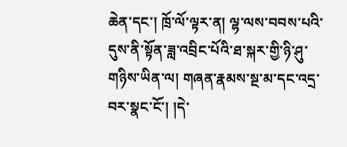ཆེན་དང་། ཁྲོ་ལོ་ལྟར་ན། ལྷ་ལས་བབས་པའི་དུས་ནི་སྟོན་ཟླ་འབྲིང་པོའི་ཐ་སྐར་གྱི་ཉི་ཤུ་གཉིས་ཡིན་ལ། གཞན་རྣམས་སྔ་མ་དང་འདྲ་བར་སྣང་ངོ་། །དེ་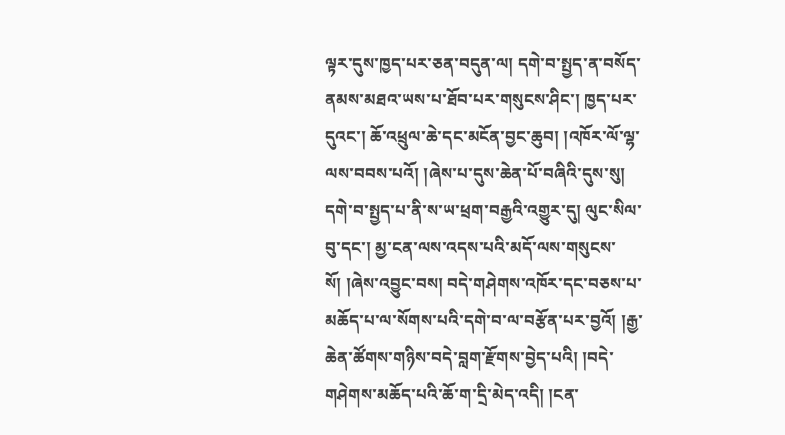ལྟར་དུས་ཁྱད་པར་ཅན་བདུན་ལ། དགེ་བ་སྤྱད་ན་བསོད་ནམས་མཐའ་ཡས་པ་ཐོབ་པར་གསུངས་ཤིང་། ཁྱད་པར་དུའང་། ཆོ་འཕྲུལ་ཆེ་དང་མངོན་བྱང་ཆུབ། །འཁོར་ལོ་ལྷ་ལས་བབས་པའོ། །ཞེས་པ་དུས་ཆེན་པོ་བཞིའི་དུས་སུ། དགེ་བ་སྤྱད་པ་ནི་ས་ཡ་ཕྲག་བརྒྱའི་འགྱུར་དུ། ལུང་སིལ་བུ་དང་། མྱ་ངན་ལས་འདས་པའི་མདོ་ལས་གསུངས་སོ། །ཞེས་འབྱུང་བས། བདེ་གཤེགས་འཁོར་དང་བཅས་པ་མཆོད་པ་ལ་སོགས་པའི་དགེ་བ་ལ་བརྩོན་པར་བྱའོ། །རྒྱ་ཆེན་ཚོགས་གཉིས་བདེ་བླག་རྫོགས་བྱེད་པའི། །བདེ་གཤེགས་མཆོད་པའི་ཆོ་ག་དྲི་མེད་འདི། །ངན་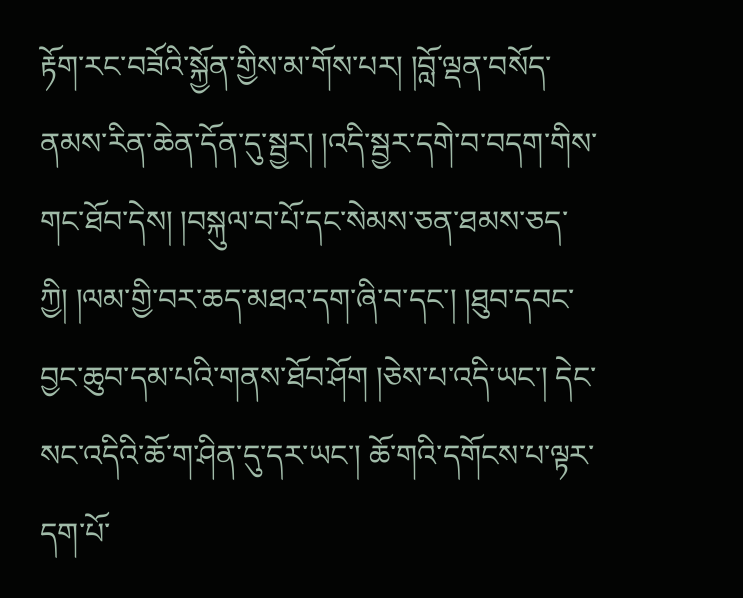རྟོག་རང་བཟོའི་སྐྱོན་གྱིས་མ་གོས་པར། །བློ་ལྡན་བསོད་ནམས་རིན་ཆེན་དོན་དུ་སྦྱར། །འདི་སྦྱར་དགེ་བ་བདག་གིས་གང་ཐོབ་དེས། །བསྐུལ་བ་པོ་དང་སེམས་ཅན་ཐམས་ཅད་ཀྱི། །ལམ་གྱི་བར་ཆད་མཐའ་དག་ཞི་བ་དང་། །ཐུབ་དབང་བྱང་ཆུབ་དམ་པའི་གནས་ཐོབ་ཤོག །ཅེས་པ་འདི་ཡང་། དེང་སང་འདིའི་ཆོ་ག་ཤིན་དུ་དར་ཡང་། ཆོ་གའི་དགོངས་པ་ལྟར་དག་པོ་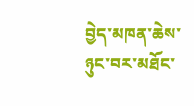བྱེད་མཁན་ཆེས་ཉུང་བར་མཐོང་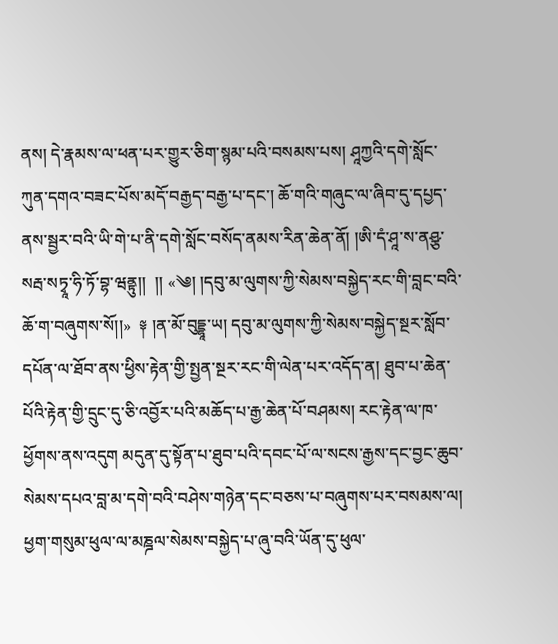ནས། དེ་རྣམས་ལ་ཕན་པར་གྱུར་ཅིག་སྙམ་པའི་བསམས་པས། ཤཱཀྱའི་དགེ་སློང་ཀུན་དགའ་བཟང་པོས་མདོ་བརྒྱད་བརྒྱ་པ་དང་། ཆོ་གའི་གཞུང་ལ་ཞིབ་དུ་དཔྱད་ནས་སྦྱར་བའི་ཡི་གེ་པ་ནི་དགེ་སློང་བསོད་ནམས་རིན་ཆེན་ནོ། །ཨི་དཾ་ཤཱ་ས་ནཤྩ་སརྦ་སཏྭཱ་ཧི་ཏོ་བྷ་ཝནྟུ།།  །། «༄། །དབུ་མ་ལུགས་ཀྱི་སེམས་བསྐྱེད་རང་གི་བླང་བའི་ཆོ་ག་བཞུགས་སོ།།»  ༈ །ན་མོ་བུདྡྷཱ་ཡ། དབུ་མ་ལུགས་ཀྱི་སེམས་བསྐྱེད་སྔར་སློབ་དཔོན་ལ་ཐོབ་ནས་ཕྱིས་རྟེན་གྱི་སྤྱན་སྔར་རང་གི་ལེན་པར་འདོད་ན། ཐུབ་པ་ཆེན་པོའི་རྟེན་གྱི་དྲུང་དུ་ཅི་འབྱོར་པའི་མཆོད་པ་རྒྱ་ཆེན་པོ་བཤམས། རང་རྟེན་ལ་ཁ་ཕྱོགས་ནས་འདུག མདུན་དུ་སྟོན་པ་ཐུབ་པའི་དབང་པོ་ལ་སངས་རྒྱས་དང་བྱང་ཆུབ་སེམས་དཔའ་བླ་མ་དགེ་བའི་བཤེས་གཉེན་དང་བཅས་པ་བཞུགས་པར་བསམས་ལ། ཕྱག་གསུམ་ཕུལ་ལ་མཎྜལ་སེམས་བསྐྱེད་པ་ཞུ་བའི་ཡོན་དུ་ཕུལ་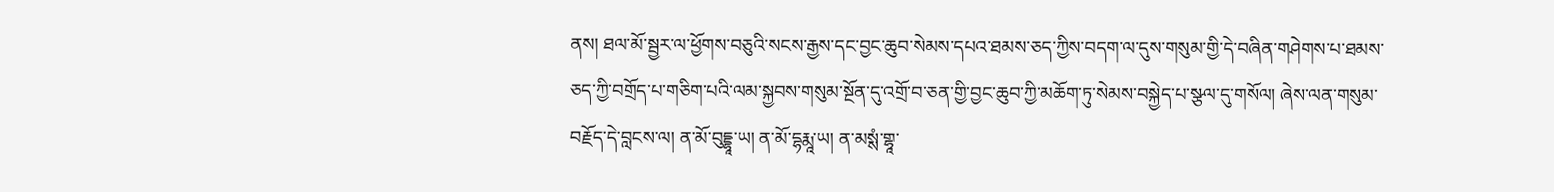ནས། ཐལ་མོ་སྦྱར་ལ་ཕྱོགས་བཅུའི་སངས་རྒྱས་དང་བྱང་ཆུབ་སེམས་དཔའ་ཐམས་ཅད་ཀྱིས་བདག་ལ་དུས་གསུམ་གྱི་དེ་བཞིན་གཤེགས་པ་ཐམས་ཅད་ཀྱི་བགྲོད་པ་གཅིག་པའི་ལམ་སྐྱབས་གསུམ་སྔོན་དུ་འགྲོ་བ་ཅན་གྱི་བྱང་ཆུབ་ཀྱི་མཆོག་ཏུ་སེམས་བསྐྱེད་པ་སྩལ་དུ་གསོལ། ཞེས་ལན་གསུམ་བརྗོད་དེ་བླངས་ལ། ན་མོ་བུདྡྷཱ་ཡ། ན་མོ་དྷརྨཱ་ཡ། ན་མསྶཾ་གྷཱ་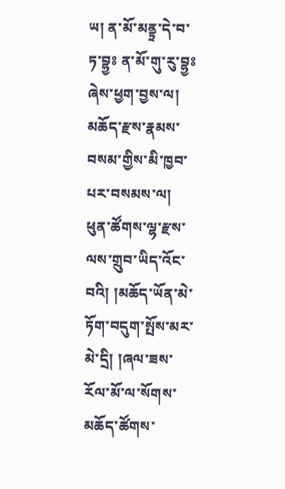ཡ། ན་མོ་མནྟྲ་དེ་བ་ཏ་བྷྱཿ ན་མོ་གུ་རུ་བྷྱཿ ཞེས་ཕྱག་བྱས་ལ། མཆོད་རྫས་རྣམས་བསམ་གྱིས་མི་ཁྱབ་པར་བསམས་ལ། ཕུན་ཚོགས་ལྷ་རྫས་ལས་གྲུབ་ཡིད་འོང་བའི། །མཆོད་ཡོན་མེ་ཏོག་བདུག་སྤོས་མར་མེ་དྲི། །ཞལ་ཟས་རོལ་མོ་ལ་སོགས་མཆོད་ཚོགས་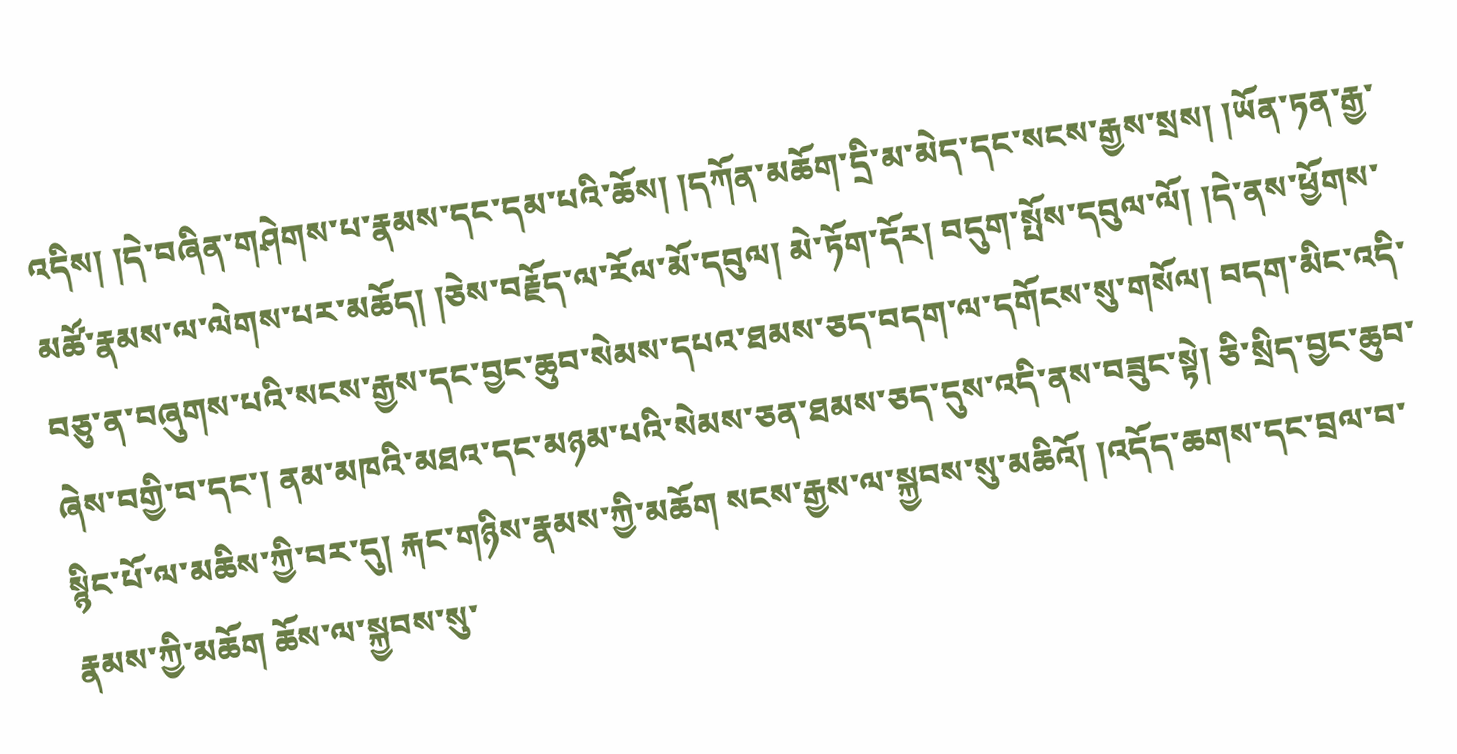འདིས། །དེ་བཞིན་གཤེགས་པ་རྣམས་དང་དམ་པའི་ཆོས། །དཀོན་མཆོག་དྲི་མ་མེད་དང་སངས་རྒྱས་སྲས། །ཡོན་ཏན་རྒྱ་མཚོ་རྣམས་ལ་ལེགས་པར་མཆོད། །ཅེས་བརྗོད་ལ་རོལ་མོ་དབུལ། མེ་ཏོག་དོར། བདུག་སྤོས་དབུལ་ལོ། །དེ་ནས་ཕྱོགས་བཅུ་ན་བཞུགས་པའི་སངས་རྒྱས་དང་བྱང་ཆུབ་སེམས་དཔའ་ཐམས་ཅད་བདག་ལ་དགོངས་སུ་གསོལ། བདག་མིང་འདི་ཞེས་བགྱི་བ་དང་། ནམ་མཁའི་མཐའ་དང་མཉམ་པའི་སེམས་ཅན་ཐམས་ཅད་དུས་འདི་ནས་བཟུང་སྟེ། ཅི་སྲིད་བྱང་ཆུབ་སྙིང་པོ་ལ་མཆིས་ཀྱི་བར་དུ། རྐང་གཉིས་རྣམས་ཀྱི་མཆོག སངས་རྒྱས་ལ་སྐྱབས་སུ་མཆིའོ། །འདོད་ཆགས་དང་བྲལ་བ་རྣམས་ཀྱི་མཆོག ཆོས་ལ་སྐྱབས་སུ་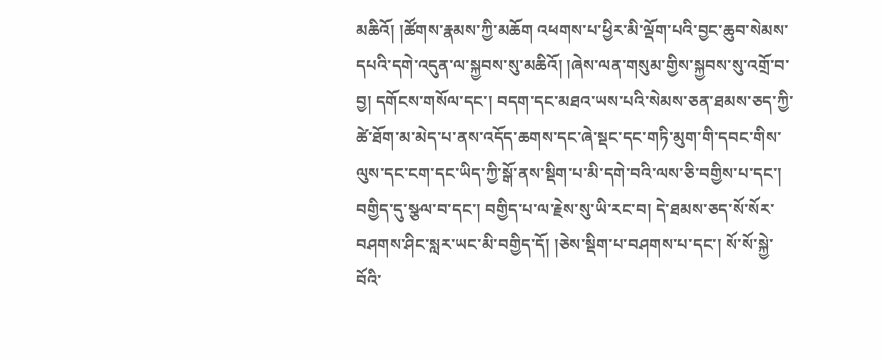མཆིའོ། །ཚོགས་རྣམས་ཀྱི་མཆོག འཕགས་པ་ཕྱིར་མི་ལྡོག་པའི་བྱང་ཆུབ་སེམས་དཔའི་དགེ་འདུན་ལ་སྐྱབས་སུ་མཆིའོ། །ཞེས་ལན་གསུམ་གྱིས་སྐྱབས་སུ་འགྲོ་བ་བྱ། དགོངས་གསོལ་དང་། བདག་དང་མཐའ་ཡས་པའི་སེམས་ཅན་ཐམས་ཅད་ཀྱི་ཚེ་ཐོག་མ་མེད་པ་ནས་འདོད་ཆགས་དང་ཞེ་སྡང་དང་གཏི་མུག་གི་དབང་གིས་ལུས་དང་ངག་དང་ཡིད་ཀྱི་སྒོ་ནས་སྡིག་པ་མི་དགེ་བའི་ལས་ཅི་བགྱིས་པ་དང་། བགྱིད་དུ་སྩལ་བ་དང་། བགྱིད་པ་ལ་རྗེས་སུ་ཡི་རང་བ། དེ་ཐམས་ཅད་སོ་སོར་བཤགས་ཤིང་སླར་ཡང་མི་བགྱིད་དོ། །ཅེས་སྡིག་པ་བཤགས་པ་དང་། སོ་སོ་སྐྱེ་བོའི་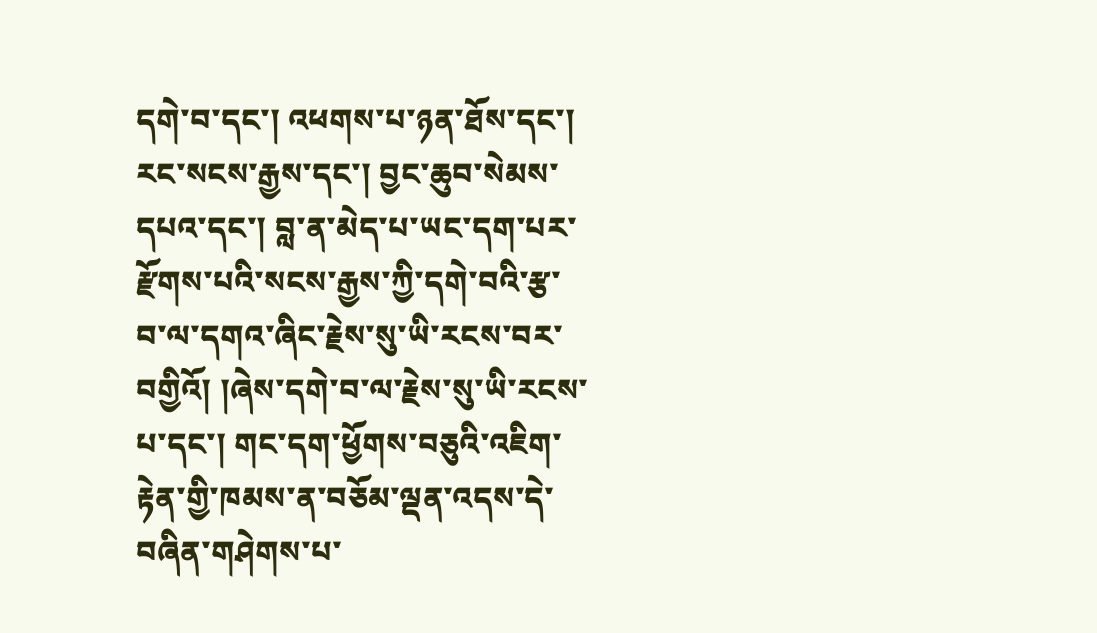དགེ་བ་དང་། འཕགས་པ་ཉན་ཐོས་དང་། རང་སངས་རྒྱས་དང་། བྱང་ཆུབ་སེམས་དཔའ་དང་། བླ་ན་མེད་པ་ཡང་དག་པར་རྫོགས་པའི་སངས་རྒྱས་ཀྱི་དགེ་བའི་རྩ་བ་ལ་དགའ་ཞིང་རྗེས་སུ་ཡི་རངས་བར་བགྱིའོ། །ཞེས་དགེ་བ་ལ་རྗེས་སུ་ཡི་རངས་པ་དང་། གང་དག་ཕྱོགས་བཅུའི་འཇིག་རྟེན་གྱི་ཁམས་ན་བཅོམ་ལྡན་འདས་དེ་བཞིན་གཤེགས་པ་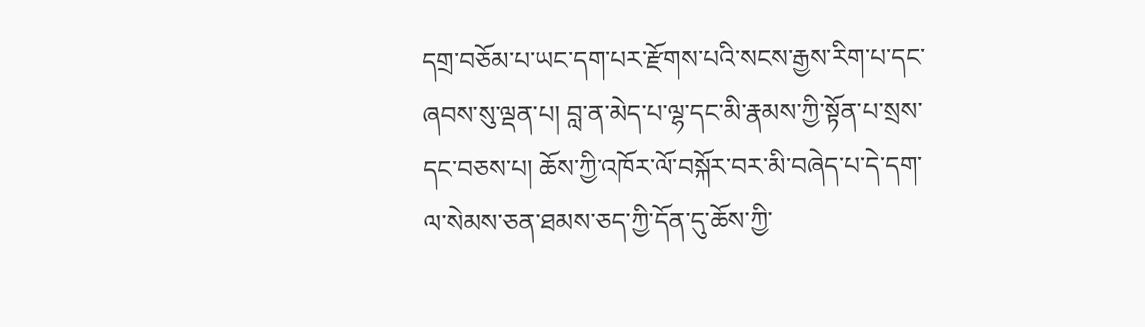དགྲ་བཅོམ་པ་ཡང་དག་པར་རྫོགས་པའི་སངས་རྒྱས་རིག་པ་དང་ཞབས་སུ་ལྡན་པ། བླ་ན་མེད་པ་ལྷ་དང་མི་རྣམས་ཀྱི་སྟོན་པ་སྲས་དང་བཅས་པ། ཆོས་ཀྱི་འཁོར་ལོ་བསྐོར་བར་མི་བཞེད་པ་དེ་དག་ལ་སེམས་ཅན་ཐམས་ཅད་ཀྱི་དོན་དུ་ཆོས་ཀྱི་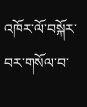འཁོར་ལོ་བསྐོར་བར་གསོལ་བ་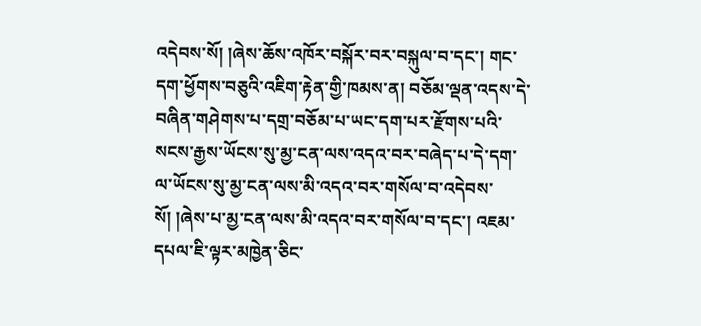འདེབས་སོ། །ཞེས་ཆོས་འཁོར་བསྐོར་བར་བསྐུལ་བ་དང་། གང་དག་ཕྱོགས་བཅུའི་འཇིག་རྟེན་གྱི་ཁམས་ན། བཅོམ་ལྡན་འདས་དེ་བཞིན་གཤེགས་པ་དགྲ་བཅོམ་པ་ཡང་དག་པར་རྫོགས་པའི་སངས་རྒྱས་ཡོངས་སུ་མྱ་ངན་ལས་འདའ་བར་བཞེད་པ་དེ་དག་ལ་ཡོངས་སུ་མྱ་ངན་ལས་མི་འདའ་བར་གསོལ་བ་འདེབས་སོ། །ཞེས་པ་མྱ་ངན་ལས་མི་འདའ་བར་གསོལ་བ་དང་། འཇམ་དཔལ་ཇི་ལྟར་མཁྱེན་ཅིང་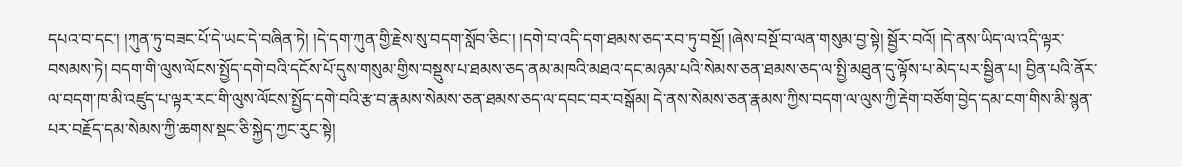དཔའ་བ་དང་། །ཀུན་ཏུ་བཟང་པོ་དེ་ཡང་དེ་བཞིན་ཏེ། །དེ་དག་ཀུན་གྱི་རྗེས་སུ་བདག་སློབ་ཅིང་། །དགེ་བ་འདི་དག་ཐམས་ཅད་རབ་ཏུ་བསྔོ། །ཞེས་བསྔོ་བ་ལན་གསུམ་བྱ་སྟེ། སྦྱོར་བའོ། །དེ་ནས་ཡིད་ལ་འདི་ལྟར་བསམས་ཏེ། བདག་གི་ལུས་ལོངས་སྤྱོད་དགེ་བའི་དངོས་པོ་དུས་གསུམ་གྱིས་བསྡུས་པ་ཐམས་ཅད་ནམ་མཁའི་མཐའ་དང་མཉམ་པའི་སེམས་ཅན་ཐམས་ཅད་ལ་སྤྱི་མཐུན་དུ་ལྟོས་པ་མེད་པར་སྦྱིན་པ། བྱིན་པའི་ནོར་ལ་བདག་ཁ་མི་འཛུད་པ་ལྟར་རང་གི་ལུས་ལོངས་སྤྱོད་དགེ་བའི་རྩ་བ་རྣམས་སེམས་ཅན་ཐམས་ཅད་ལ་དབང་བར་བསྒོམ། དེ་ནས་སེམས་ཅན་རྣམས་ཀྱིས་བདག་ལ་ལུས་ཀྱི་རྡེག་བཙོག་བྱེད་དམ་ངག་གིས་མི་སྙན་པར་བརྗོད་དམ་སེམས་ཀྱི་ཆགས་སྡང་ཅི་སྐྱེད་ཀྱང་རུང་སྟེ།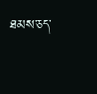ཐམས་ཅད་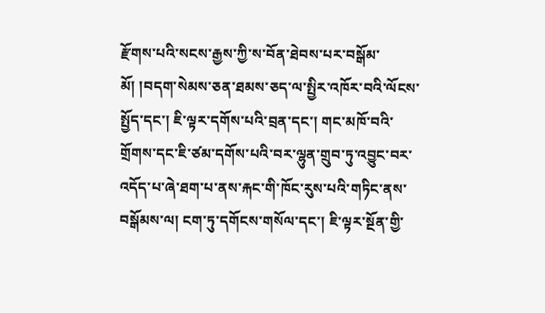རྫོགས་པའི་སངས་རྒྱས་ཀྱི་ས་བོན་ཐེབས་པར་བསྒོམ་མོ། །བདག་སེམས་ཅན་ཐམས་ཅད་ལ་སྤྱིར་འཁོར་བའི་ལོངས་སྤྱོད་དང་། ཇི་ལྟར་དགོས་པའི་བྲན་དང་། གང་མཁོ་བའི་གྲོགས་དང་ཇི་ཙམ་དགོས་པའི་བར་ལྷུན་གྲུབ་ཏུ་འབྱུང་བར་འདོད་པ་ཞེ་ཐག་པ་ནས་རྐང་གི་ཁོང་རུས་པའི་གཏིང་ནས་བསྒོམས་ལ། ངག་ཏུ་དགོངས་གསོལ་དང་། ཇི་ལྟར་སྔོན་གྱི་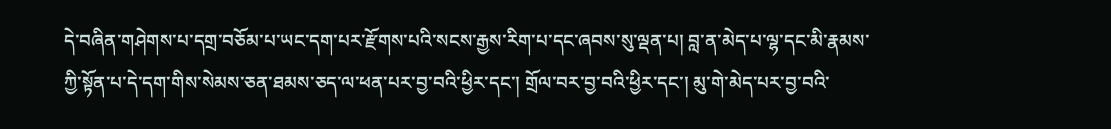དེ་བཞིན་གཤེགས་པ་དགྲ་བཅོམ་པ་ཡང་དག་པར་རྫོགས་པའི་སངས་རྒྱས་རིག་པ་དང་ཞབས་སུ་ལྡན་པ། བླ་ན་མེད་པ་ལྷ་དང་མི་རྣམས་ཀྱི་སྟོན་པ་དེ་དག་གིས་སེམས་ཅན་ཐམས་ཅད་ལ་ཕན་པར་བྱ་བའི་ཕྱིར་དང་། གྲོལ་བར་བྱ་བའི་ཕྱིར་དང་། མུ་གེ་མེད་པར་བྱ་བའི་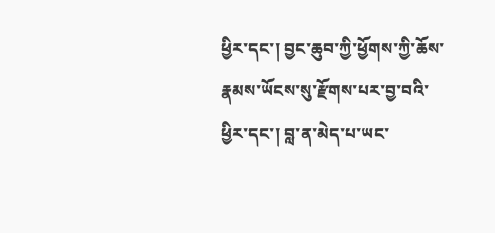ཕྱིར་དང་། བྱང་ཆུབ་ཀྱི་ཕྱོགས་ཀྱི་ཆོས་རྣམས་ཡོངས་སུ་རྫོགས་པར་བྱ་བའི་ཕྱིར་དང་། བླ་ན་མེད་པ་ཡང་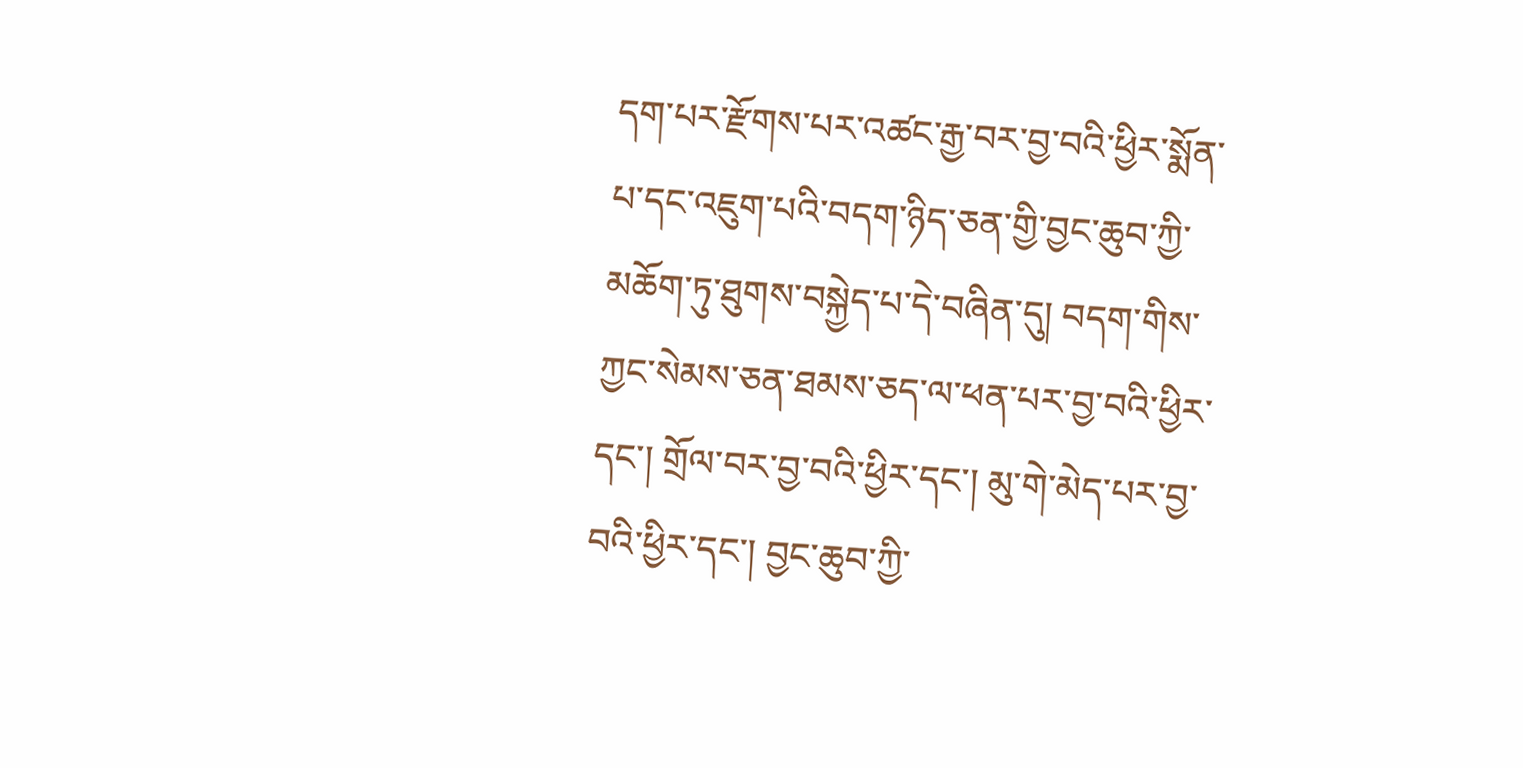དག་པར་རྫོགས་པར་འཚང་རྒྱ་བར་བྱ་བའི་ཕྱིར་སྨོན་པ་དང་འཇུག་པའི་བདག་ཉིད་ཅན་གྱི་བྱང་ཆུབ་ཀྱི་མཆོག་ཏུ་ཐུགས་བསྐྱེད་པ་དེ་བཞིན་དུ། བདག་གིས་ཀྱང་སེམས་ཅན་ཐམས་ཅད་ལ་ཕན་པར་བྱ་བའི་ཕྱིར་དང་། གྲོལ་བར་བྱ་བའི་ཕྱིར་དང་། མུ་གེ་མེད་པར་བྱ་བའི་ཕྱིར་དང་། བྱང་ཆུབ་ཀྱི་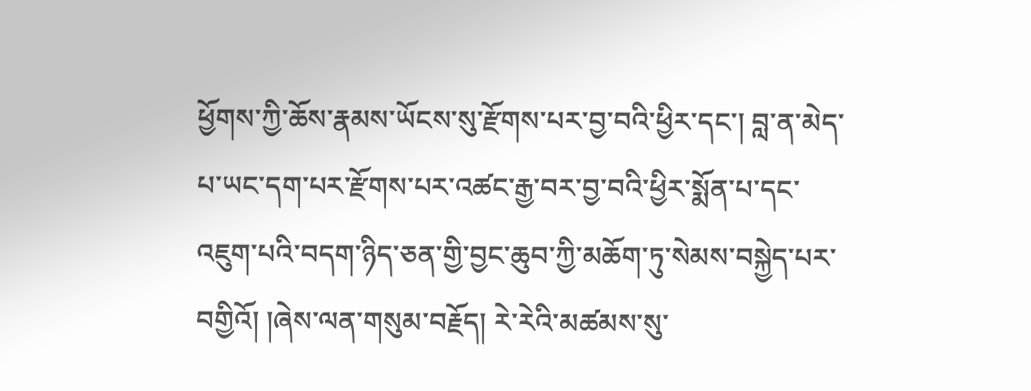ཕྱོགས་ཀྱི་ཆོས་རྣམས་ཡོངས་སུ་རྫོགས་པར་བྱ་བའི་ཕྱིར་དང་། བླ་ན་མེད་པ་ཡང་དག་པར་རྫོགས་པར་འཚང་རྒྱ་བར་བྱ་བའི་ཕྱིར་སྨོན་པ་དང་འཇུག་པའི་བདག་ཉིད་ཅན་གྱི་བྱང་ཆུབ་ཀྱི་མཆོག་ཏུ་སེམས་བསྐྱེད་པར་བགྱིའོ། །ཞེས་ལན་གསུམ་བརྗོད། རེ་རེའི་མཚམས་སུ་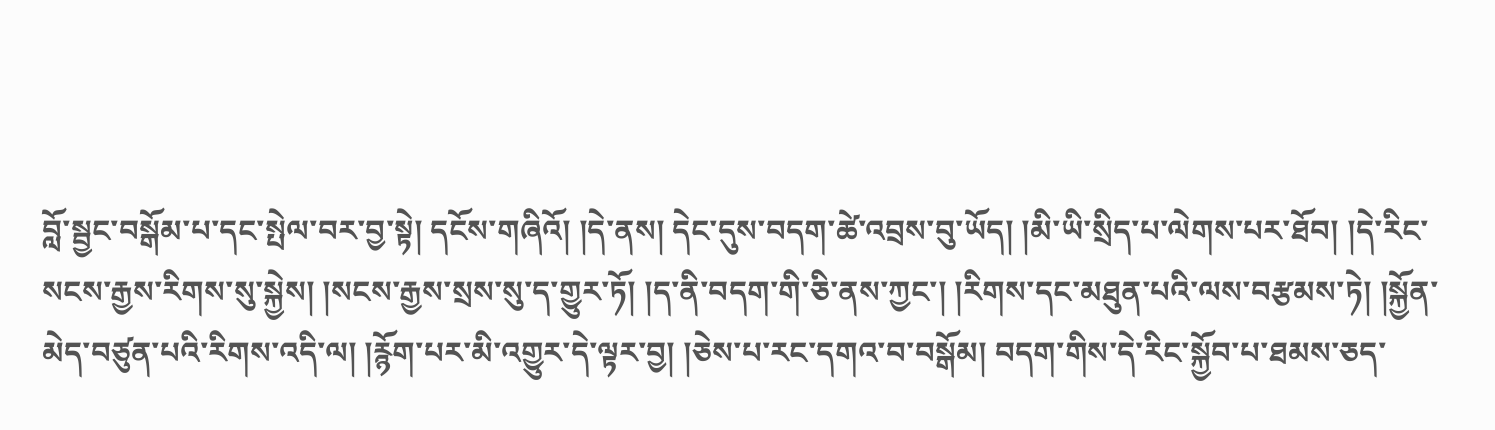བློ་སྦྱང་བསྒོམ་པ་དང་སྤེལ་བར་བྱ་སྟེ། དངོས་གཞིའོ། །དེ་ནས། དེང་དུས་བདག་ཚེ་འབྲས་བུ་ཡོད། །མི་ཡི་སྲིད་པ་ལེགས་པར་ཐོབ། །དེ་རིང་སངས་རྒྱས་རིགས་སུ་སྐྱེས། །སངས་རྒྱས་སྲས་སུ་ད་གྱུར་ཏོ། །ད་ནི་བདག་གི་ཅི་ནས་ཀྱང་། །རིགས་དང་མཐུན་པའི་ལས་བརྩམས་ཏེ། །སྐྱོན་མེད་བཙུན་པའི་རིགས་འདི་ལ། །རྙོག་པར་མི་འགྱུར་དེ་ལྟར་བྱ། །ཅེས་པ་རང་དགའ་བ་བསྒོམ། བདག་གིས་དེ་རིང་སྐྱོབ་པ་ཐམས་ཅད་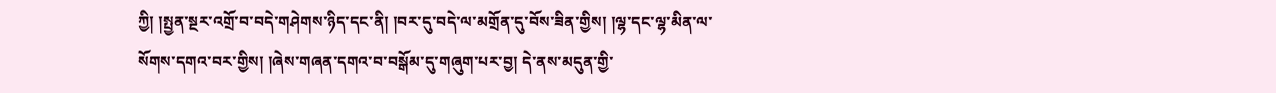ཀྱི། །སྤྱན་སྔར་འགྲོ་བ་བདེ་གཤེགས་ཉིད་དང་ནི། །བར་དུ་བདེ་ལ་མགྲོན་དུ་བོས་ཟིན་གྱིས། །ལྷ་དང་ལྷ་མིན་ལ་སོགས་དགའ་བར་གྱིས། །ཞེས་གཞན་དགའ་བ་བསྒོམ་དུ་གཞུག་པར་བྱ། དེ་ནས་མདུན་གྱི་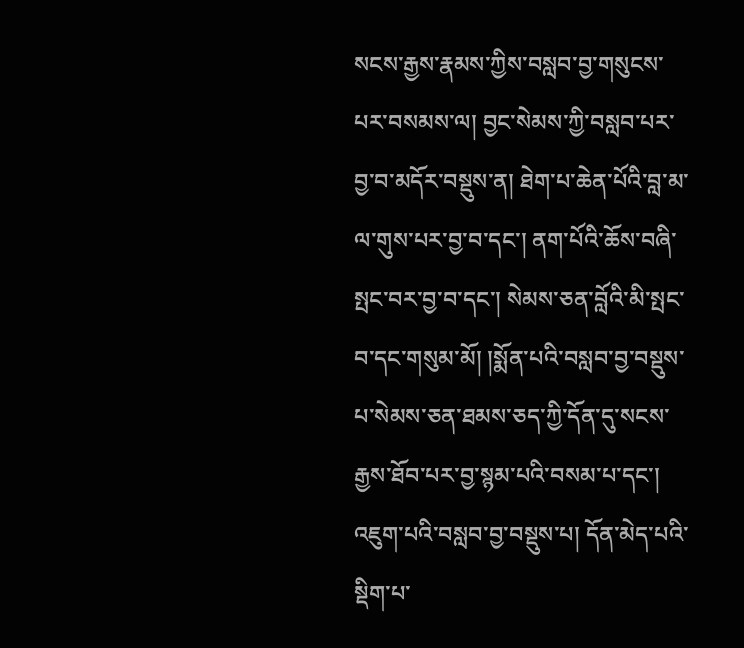སངས་རྒྱས་རྣམས་ཀྱིས་བསླབ་བྱ་གསུངས་པར་བསམས་ལ། བྱང་སེམས་ཀྱི་བསླབ་པར་བྱ་བ་མདོར་བསྡུས་ན། ཐེག་པ་ཆེན་པོའི་བླ་མ་ལ་གུས་པར་བྱ་བ་དང་། ནག་པོའི་ཆོས་བཞི་སྤང་བར་བྱ་བ་དང་། སེམས་ཅན་བློའི་མི་སྤང་བ་དང་གསུམ་མོ། །སྨོན་པའི་བསླབ་བྱ་བསྡུས་པ་སེམས་ཅན་ཐམས་ཅད་ཀྱི་དོན་དུ་སངས་རྒྱས་ཐོབ་པར་བྱ་སྙམ་པའི་བསམ་པ་དང་། འཇུག་པའི་བསླབ་བྱ་བསྡུས་པ། དོན་མེད་པའི་སྡིག་པ་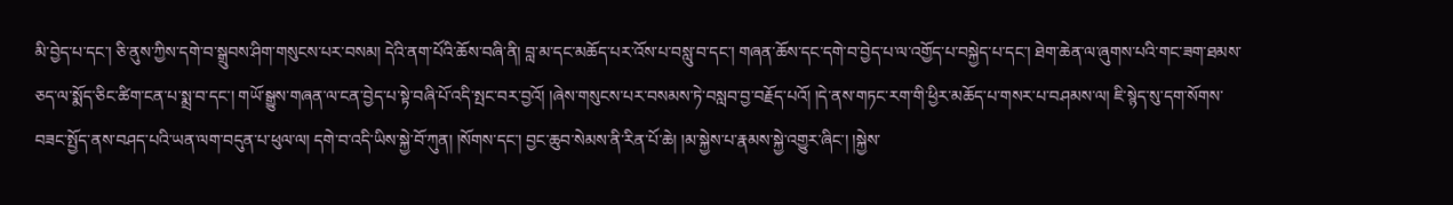མི་བྱེད་པ་དང་། ཅི་ནུས་ཀྱིས་དགེ་བ་སྒྲུབས་ཤིག་གསུངས་པར་བསམ། དེའི་ནག་པོའི་ཆོས་བཞི་ནི། བླ་མ་དང་མཆོད་པར་འོས་པ་བསླུ་བ་དང་། གཞན་ཆོས་དང་དགེ་བ་བྱེད་པ་ལ་འགྱོད་པ་བསྐྱེད་པ་དང་། ཐེག་ཆེན་ལ་ཞུགས་པའི་གང་ཟག་ཐམས་ཅད་ལ་སྨོད་ཅིང་ཚིག་ངན་པ་སྨྲ་བ་དང་། གཡོ་སྒྱུས་གཞན་ལ་ངན་བྱེད་པ་སྟེ་བཞི་པོ་འདི་སྤང་བར་བྱའོ། །ཞེས་གསུངས་པར་བསམས་ཏེ་བསླབ་བྱ་བརྗོད་པའོ། །དེ་ནས་གཏང་རག་གི་ཕྱིར་མཆོད་པ་གསར་པ་བཤམས་ལ། ཇི་སྙེད་སུ་དག་སོགས་བཟང་སྤྱོད་ནས་བཤད་པའི་ཡན་ལག་བདུན་པ་ཕུལ་ལ། དགེ་བ་འདི་ཡིས་སྐྱེ་བོ་ཀུན། །སོགས་དང་། བྱང་ཆུབ་སེམས་ནི་རིན་པོ་ཆེ། །མ་སྐྱེས་པ་རྣམས་སྐྱེ་འགྱུར་ཞིང་། །སྐྱེས་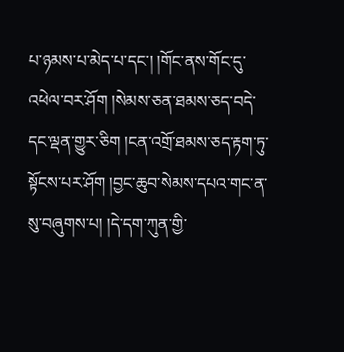པ་ཉམས་པ་མེད་པ་དང་། །གོང་ནས་གོང་དུ་འཕེལ་བར་ཤོག །སེམས་ཅན་ཐམས་ཅད་བདེ་དང་ལྡན་གྱུར་ཅིག །ངན་འགྲོ་ཐམས་ཅད་རྟག་ཏུ་སྟོངས་པར་ཤོག །བྱང་ཆུབ་སེམས་དཔའ་གང་ན་སུ་བཞུགས་པ། །དེ་དག་ཀུན་གྱི་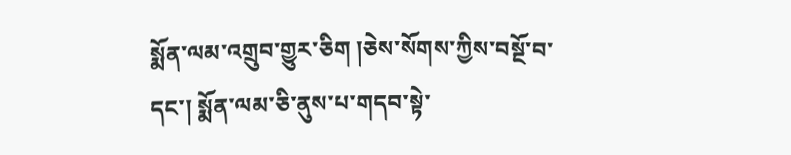སྨོན་ལམ་འགྲུབ་གྱུར་ཅིག །ཅེས་སོགས་ཀྱིས་བསྔོ་བ་དང་། སྨོན་ལམ་ཅི་ནུས་པ་གདབ་སྟེ་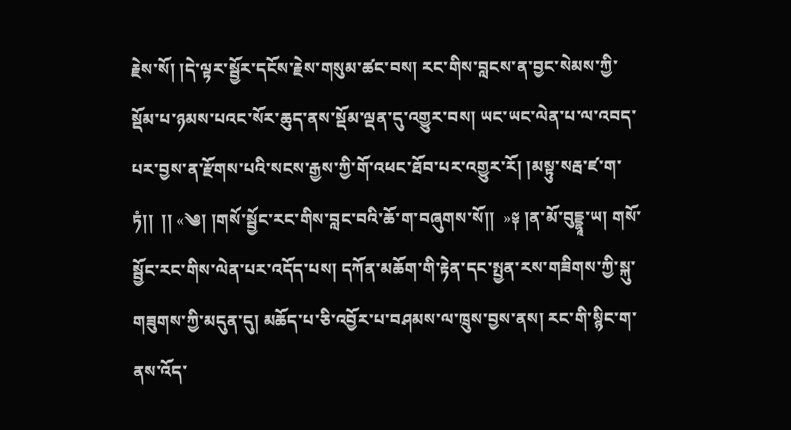རྗེས་སོ། །དེ་ལྟར་སྦྱོར་དངོས་རྗེས་གསུམ་ཚང་བས། རང་གིས་བླངས་ན་བྱང་སེམས་ཀྱི་སྡོམ་པ་ཉམས་པའང་སོར་ཆུད་ནས་སྡོམ་ལྡན་དུ་འགྱུར་བས། ཡང་ཡང་ལེན་པ་ལ་འབད་པར་བྱས་ན་རྫོགས་པའི་སངས་རྒྱས་ཀྱི་གོ་འཕང་ཐོབ་པར་འགྱུར་རོ། །མསྟུ་སརྦ་ཛ་ག་ཏཾ།།  །། «༄། །གསོ་སྦྱོང་རང་གིས་བླང་བའི་ཆོ་ག་བཞུགས་སོ།།  »༈ །ན་མོ་བུདྡྷཱ་ཡ། གསོ་སྦྱོང་རང་གིས་ལེན་པར་འདོད་པས། དཀོན་མཆོག་གི་རྟེན་དང་སྤྱན་རས་གཟིགས་ཀྱི་སྐུ་གཟུགས་ཀྱི་མདུན་དུ། མཆོད་པ་ཅི་འབྱོར་པ་བཤམས་ལ་ཁྲུས་བྱས་ནས། རང་གི་སྙིང་ག་ནས་འོད་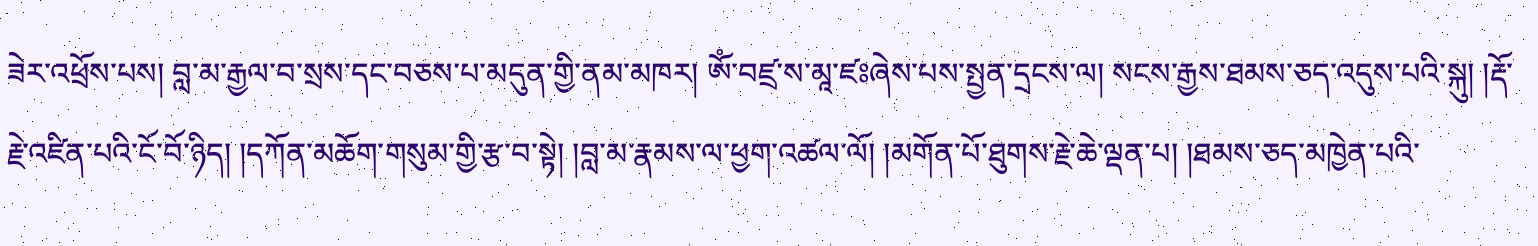ཟེར་འཕྲོས་པས། བླ་མ་རྒྱལ་བ་སྲས་དང་བཅས་པ་མདུན་གྱི་ནམ་མཁར། ཨོཾ་བཛྲ་ས་མཱ་ཛཿཞེས་པས་སྤྱན་དྲངས་ལ། སངས་རྒྱས་ཐམས་ཅད་འདུས་པའི་སྐུ། །རྡོ་རྗེ་འཛིན་པའི་ངོ་བོ་ཉིད། །དཀོན་མཆོག་གསུམ་གྱི་རྩ་བ་སྟེ། །བླ་མ་རྣམས་ལ་ཕྱག་འཚལ་ལོ། །མགོན་པོ་ཐུགས་རྗེ་ཆེ་ལྡན་པ། །ཐམས་ཅད་མཁྱེན་པའི་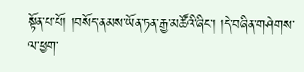སྟོན་པ་པོ། །བསོད་ནམས་ཡོན་ཏན་རྒྱ་མཚོའི་ཞིང་། །དེ་བཞིན་གཤེགས་ལ་ཕྱག་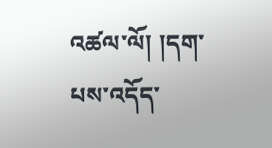འཚལ་ལོ། །དག་པས་འདོད་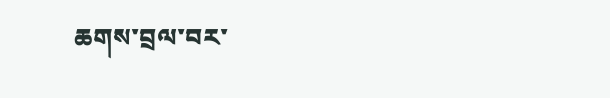ཆགས་བྲལ་བར་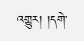འགྱུར། །དགེ་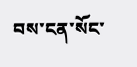བས་ངན་སོང་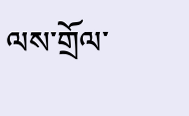ལས་གྲོལ་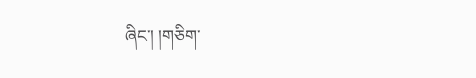ཞིང་། །གཅིག་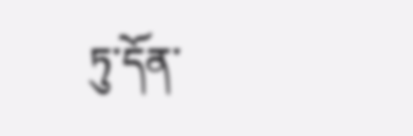ཏུ་དོན་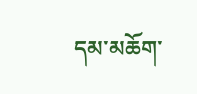དམ་མཆོག་